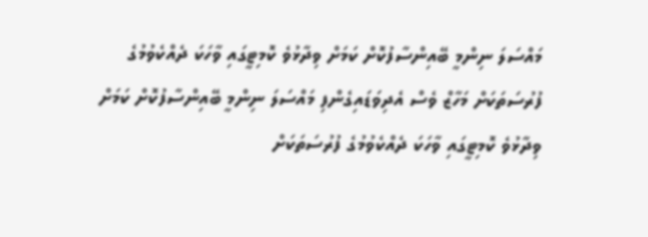މައްސަލަ ނިންމީ ބޭއިންސާފުކޮށް ކަމަށް ވިދާޅުވެ ކޮމިޓީގައި ވާހަކަ ދެއްކެވުމުގެ ފުރުސަތަކަށް މަހާޒް ވެސް އެދިވަޑައިގެންފި މައްސަލަ ނިންމީ ބޭއިންސާފުކޮށް ކަމަށް ވިދާޅުވެ ކޮމިޓީގައި ވާހަކަ ދެއްކެވުމުގެ ފުރުސަތަކަށް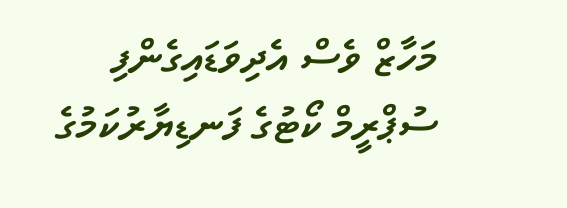މަހާޒް ވެސް އެދިވަޑައިގެންފި
ސުޕްރީމް ކޯޓުގެ ފަނޑިޔާރުކަމުގެ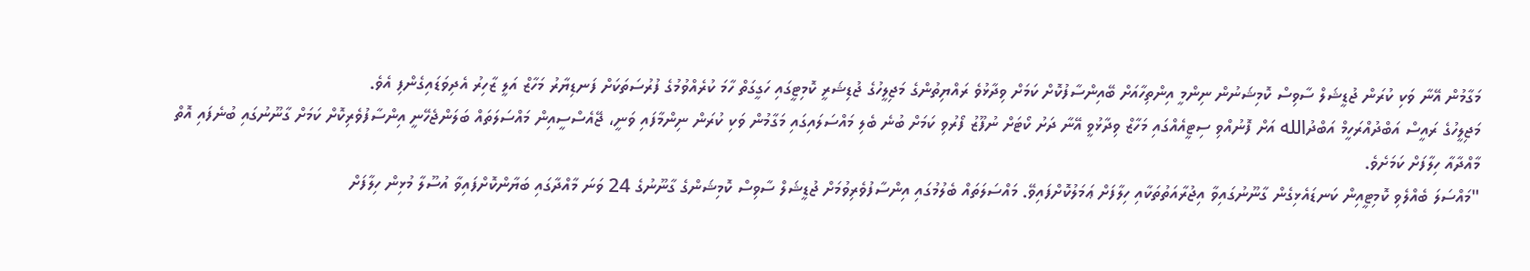މަގާމުން އޭނާ ވަކި ކުރަން ޖުޑީޝަލް ސާވިސް ކޮމިޝަނުން ނިންމީ އިންތިހާއަށް ބޭއިންސާފުކޮށް ކަމަށް ވިދާޅުވެ ރައްޔިތުންގެ މަޖިލީހުގެ ޖުޑިޝަރީ ކޮމިޓީގައި ހަގީގަތް ހާމަ ކުރެއްވުމުގެ ފުރުސަތަކަށް ފަނޑިޔާރު މަހާޒް އަލީ ޒާހިރު އެދިވަޑައިގެންފި އެވެ.
މަޖިލީހުގެ ރައީސް އަބްދުއްރަހީމް އަބްދުالله އަށް ފޮނުއްވި ސިޓީއެއްގައި މަހާޒް ވިދާޅުވީ އޭނާ ދަށު ކޯޓަށް ނުފޫޒު ފޯރުވި ކަމަށް ބުނެ ބެލި މައްސަލައިގައި މަގާމުން ވަކި ކުރަން ނިންމާފައި ވަނީ، ޖޭއެސްސީއިން މައްސަލަތައް ބަލަންޖެހޭނީ އިންސާފުވެރިކޮށް ކަމަށް ގާނޫނުގައި ބުނެފައި އޮތް މާއްދާއާ ހިލާފަށް ކަމަށެވެ.
"މައްސަލަ ބެއްލެވި ކޮމިޓީއިން ކަނޑައެޅިގެން ގާނޫނުގައިވާ އިޖުރާއަތުތަކާއި ހިލާފަށް ޢަމަލުކޮށްފައިވޭ. މައްސަލަތައް ބެލުމުގައި އިންސާފުވެރިވުމަށް ޖުޑީޝަލް ސާވިސް ކޮމިޝަންގެ ގާނޫނުގެ 24 ވަނަ މާއްދާގައި ބަޔާންކޮށްފައިވާ އުސޫލާ މުޅިން ހިލާފަށް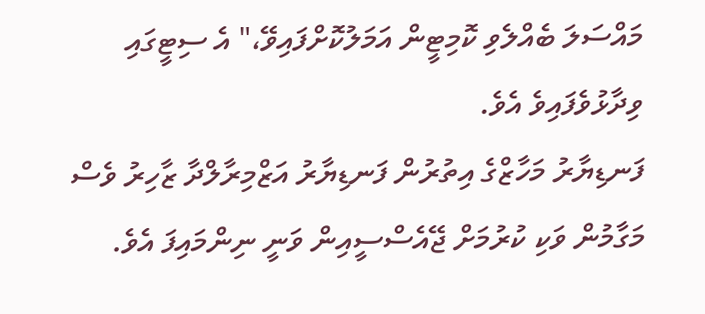މައްސަލަ ބެއްލެވި ކޮމިޓީން އަމަލުކޮށްފައިވޭ،" އެ ސިޓީގައި ވިދާޅުވެފައިވެ އެވެ.
ފަނޑިޔާރު މަހާޒްގެ އިތުރުން ފަނޑިޔާރު އަޒްމިރާލްދާ ޒާހިރު ވެސް މަގާމުން ވަކި ކުރުމަށް ޖޭއެސްސީއިން ވަނީ ނިންމައިފަ އެވެ.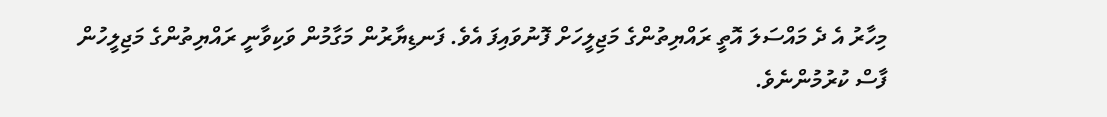މިހާރު އެ ދެ މައްސަލަ އޮތީ ރައްޔިތުންގެ މަޖިލީހަށް ފޮނުވައިފަ އެވެ. ފަނޑިޔާރުން މަގާމުން ވަކިވާނީ ރައްޔިތުންގެ މަޖިލީހުން ފާސް ކުރުމުންނެވެ.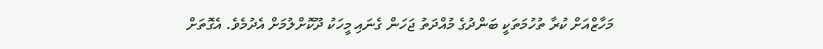މަހާޒްއަށް ކުރާ ތުހުމަތަކީ ބަންދުގެ މުއްދަތު ޖަހަން ގެނައި މީހަކު ދޫކޮށްލުމަށް އެދުމެވެ. އެގޮތަށް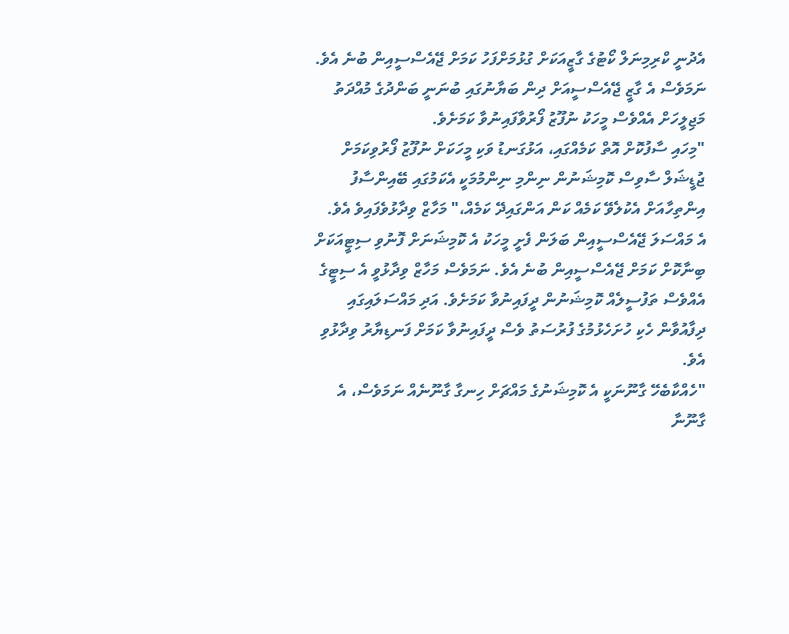އެދުނީ ކްރިމިނަލް ކޯޓުގެ ގާޒީއަކަށް ގުޅުމަށްފަހު ކަމަށް ޖޭއެސްސީއިން ބުނެ އެވެ. ނަމަވެސް އެ ގާޒީ ޖޭއެސްސީއަށް ދިން ބަޔާނުގައި ބުނަނީ ބަންދުގެ މުއްދަތު މަޖިލީހަށް އެއްވެސް މީހަކު ނުފޫޒު ފޯރުވާފައިނުވާ ކަމަށެވެ.
"މިހައި ސާފުކޮށް އޮތް ކަމެއްގައި، އަޅުގަނޑު ވަކި މީހަކަށް ނުފޫޒު ފޯރުވިކަމަށް ޖުޑީޝަލް ސާވިސް ކޮމިޝަނުން ނިންމި ނިންމުމަކީ އެކަމުގައި ބޭއިންސާފު އިންތިހާއަށް އެކުލެވޭ ކަމެއް ކަން އަންގައިދޭ ކަމެއް،" މަހާޒް ވިދާޅުވެފައިވެ އެވެ.
އެ މައްސަލަ ޖޭއެސްސީއިން ބަލަން ފެށީ މީހަކު އެ ކޮމިޝަނަށް ފޮނުވި ސިޓީއަކަށް ބިނާކޮށް ކަމަށް ޖޭއެސްސީއިން ބުނެ އެވެ. ނަމަވެސް މަހާޒް ވިދާޅުވީ އެ ސިޓީގެ އެއްވެސް ތަފުސީލެއް ކޮމިޝަނުން ދީފައިނުވާ ކަމަށެވެ. އަދި މައްސަލައިގައި ދިފާއުވާން ހެކި ހުށަހެޅުމުގެ ފުރުސަތު ވެސް ދީފައިނުވާ ކަމަށް ފަނޑިޔާރު ވިދާޅުވި އެވެ.
"ހެއްކާބެހޭ ގާނޫނަކީ އެ ކޮމިޝަނުގެ މައްޗަށް ހިނގާ ގާނޫނެއް ނަމަވެސް، އެ ގާނޫނާ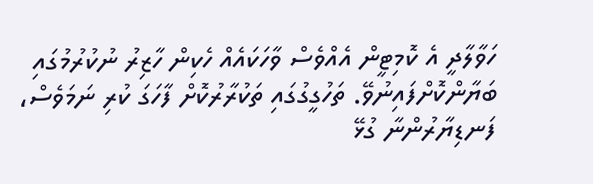ހަވާލާދީ އެ ކޮމިޓީން އެއްވެސް ވާހަކައެއް ހެކިން ހާޒިރު ނުކުރުމުގައި ބަޔާންކޮށްފައިނުވޭ. ތަހުގީގުގައި ތަކުރާރުކޮށް ފާހަގަ ކުރި ނަމަވެސް، ފަނޑިޔާރުންނާ ގުޅޭ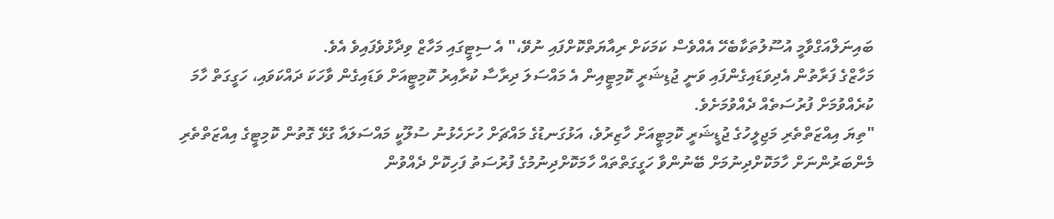ބައިނަލްއަގްވާމީ އުސޫލުތަކާބެހޭ އެއްވެސް ކަމަކަށް ރިއާޔަތްކޮށްފައި ނުވޭ،" އެ ސިޓީގައި މަހާޒް ވިދާޅުވެފައިވެ އެވެ.
މަހާޒްގެ ފަރާތުން އެދިވަޑައިގެންފައި ވަނީ ޖުޑިޝަރީ ކޮމިޓީއިން އެ މައްސަލަ ދިރާސާ ކުރާއިރު ކޮމިޓީއަށް ވަޑައިގެން ވާހަކަ ދައްކަވައި، ހަގީގަތް ހާމަ ކުރެއްވުމަށް ފުރުސަތެއް ދެއްވުމަށެވެ.
"ތިޔަ އިއްޒަތްތެރި މަޖިލީހުގެ ޖުޑީޝަރީ ކޮމިޓީއަށް ހާޒިރުވެ، އަޅުގަނޑުގެ މައްޗަށް ހުށަހެޅުނު ސުލޫކީ މައްސަލައާ ގުޅޭ ގޮތުން ކޮމިޓީގެ އިއްޒަތްތެރި މެންބަރުންނަށް ހާމަކޮށްދިނުމަށް ބޭނުންވާ ހަގީގަތްތައް ހާމަކޮށްދިނުމުގެ ފުރުސަތު ފަހިކޮށް ދެއްވުން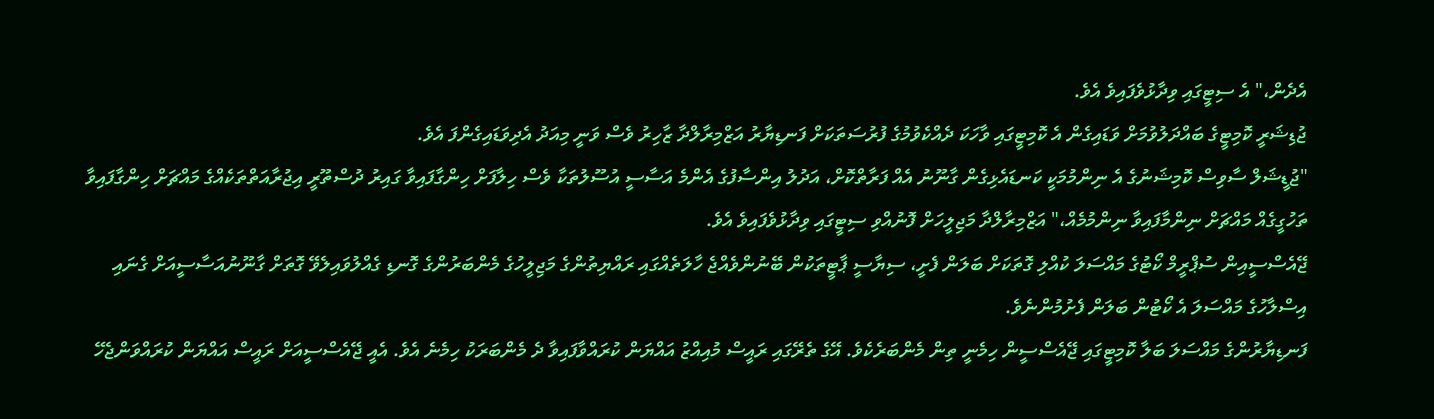އެދެން،" އެ ސިޓީގައި ވިދާޅުވެފައިވެ އެވެ.
ޖުޑިޝަރީ ކޮމިޓީގެ ބައްދަލުވުމަށް ވަޑައިގެން އެ ކޮމިޓީގައި ވާހަކަ ދެއްކެވުމުގެ ފުރުސަތަކަށް ފަނޑިޔާރު އަޒްމިރާލްދާ ޒާހިރު ވެސް ވަނީ މިއަދު އެދިވަޑައިގެންފަ އެވެ.
"ޖުޑީޝަލް ސާވިސް ކޮމިޝަނުގެ އެ ނިންމުމަކީ ކަނޑައެޅިގެން ގާނޫނު އެއް ފަރާތްކޮށް، އަދުލު އިންސާފުގެ އެންމެ އަސާސީ އުސޫލުތަކާ ވެސް ހިލާފަށް ހިންގާފައިވާ ގައިރު ދުސްތޫރީ އިޖުރާއަތްތަކެއްގެ މައްޗަށް ހިންގާފައިވާ ތަހުގީގެއް މައްޗަށް ނިންމާފައިވާ ނިންމުމެއް،" އަޒްމިރާލްދާ މަޖިލީހަށް ފޮނުއްވި ސިޓީގައި ވިދާޅުވެފައިވެ އެވެ.
ޖޭއެސްސީއިން ސުޕްރީމް ކޯޓުގެ މައްސަލަ ކުއްލި ގޮތަކަށް ބަލަން ފެށީ، ސިޔާސީ ޕާޓީތަކުން ބޭނުންވެއްޖެ ހާލަތެއްގައި ރައްޔިތުންގެ މަޖިލީހުގެ މެންބަރުންގެ ގޮނޑި ގެއްލުވައިލެވޭ ގޮތަށް ގާނޫނުއަސާސީއަށް ގެނައި އިސްލާހުގެ މައްސަލަ އެ ކޯޓުން ބަލަން ފެށުމުންނެވެ.
ފަނޑިޔާރުންގެ މައްސަލަ ބަލާ ކޮމިޓީގައި ޖޭއެސްސީން ހިމެނީ ތިން މެންބަރެކެވެ. އޭގެ ތެރޭގައި ރައީސް މުއިއްޒު އައްޔަން ކުރައްވާފައިވާ ދެ މެންބަރަކު ހިމެނެ އެވެ. އެއީ ޖޭއެސްސީއަށް ރައީސް އައްޔަން ކުރައްވަންޖެހޭ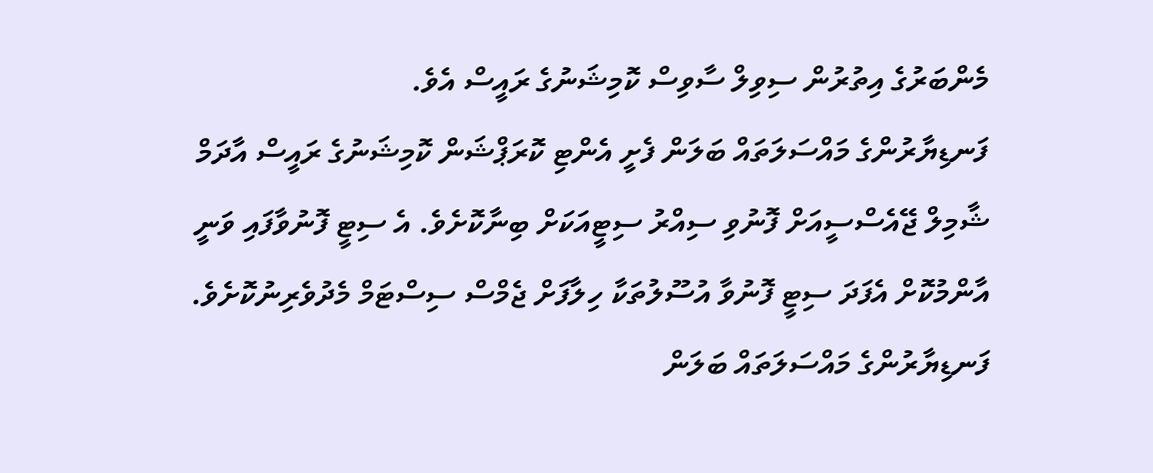މެންބަރުގެ އިތުރުން ސިވިލް ސާވިސް ކޮމިޝަނުގެ ރައީސް އެވެ.
ފަނޑިޔާރުންގެ މައްސަލަތައް ބަލަން ފެށީ އެންޓި ކޮރަޕްޝަން ކޮމިޝަނުގެ ރައީސް އާދަމް ޝާމިލް ޖޭއެސްސީއަށް ފޮނުވި ސިއްރު ސިޓީއަކަށް ބިނާކޮށެވެ. އެ ސިޓީ ފޮނުވާފައި ވަނީ އާންމުކޮށް އެފަދަ ސިޓީ ފޮނުވާ އުސޫލުތަކާ ހިލާފަށް ޖެމްސް ސިސްޓަމް މެދުވެރިނުކޮށެވެ.
ފަނޑިޔާރުންގެ މައްސަލަތައް ބަލަން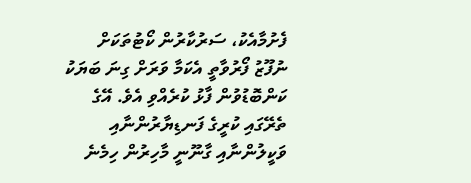ފެށުމާއެކު، ސަރުކާރުން ކޯޓުތަކަށް ނުފޫޒު ފޯރުވާތީ އެކަމާ ވަރަށް ގިނަ ބަޔަކު ކަންބޮޑުވުން ފާޅު ކުރެއްވި އެވެ. އޭގެ ތެރޭގައި ކުރީގެ ފަނޑިޔާރުންނާއި ވަކީލުންނާއި ގާނޫނީ މާހިރުން ހިމެނެ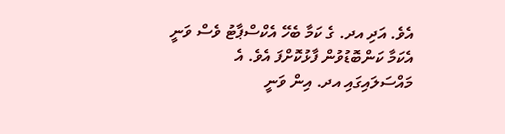އެވެ. އަދި އދ. ގެ ކަމާ ބެހޭ އެކްސްޕާޓު ވެސް ވަނީ އެކަމާ ކަންބޮޑުވުން ފާޅުކޮށްފަ އެވެ. އެ މައްސަލައިގައި އދ. އިން ވަނީ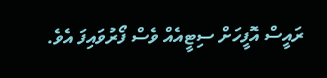ރައީސް އޮފީހަށް ސިޓީއެއް ވެސް ފޯރުވައިފަ އެވެ.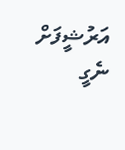އަރުޝީފަށް ނެގީ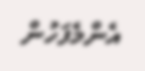އެންމެފަހުން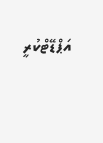އަޕްޑޭޓްކުރީ